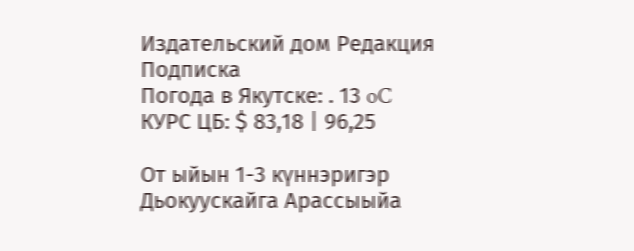Издательский дом Редакция Подписка
Погода в Якутске: . 13 oC
КУРС ЦБ: $ 83,18 | 96,25

От ыйын 1-3 күннэригэр Дьокуускайга Арассыыйа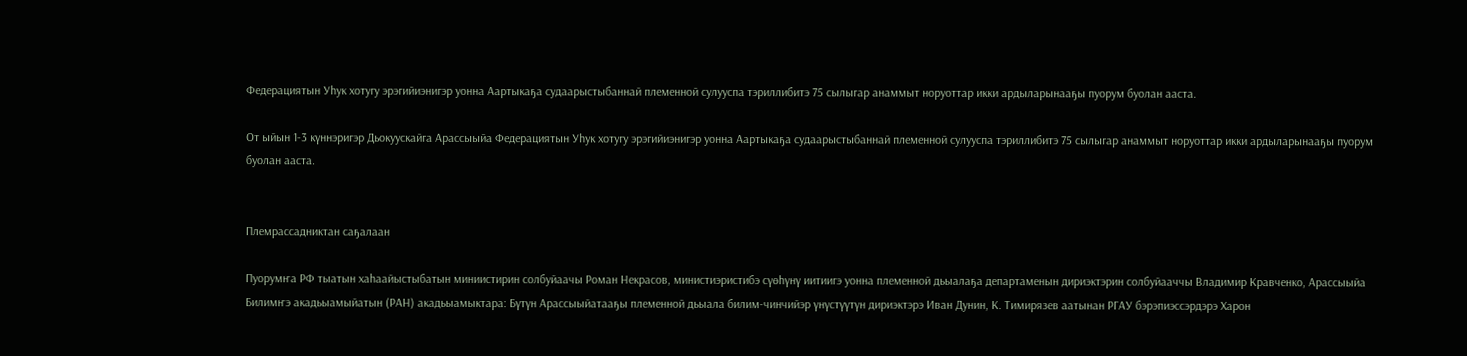Федерациятын Уһук хотугу эрэгийиэнигэр уонна Аартыкаҕа судаарыстыбаннай племенной сулууспа тэриллибитэ 75 сылыгар анаммыт норуоттар икки ардыларынааҕы пуорум буолан ааста.

От ыйын 1-3 күннэригэр Дьокуускайга Арассыыйа Федерациятын Уһук хотугу эрэгийиэнигэр уонна Аартыкаҕа судаарыстыбаннай племенной сулууспа тэриллибитэ 75 сылыгар анаммыт норуоттар икки ардыларынааҕы пуорум буолан ааста.


Племрассадниктан саҕалаан

Пуорумҥа РФ тыатын хаһаайыстыбатын миниистирин солбуйаачы Роман Некрасов, министиэристибэ сүөһүнү иитиигэ уонна племенной дьыалаҕа департаменын дириэктэрин солбуйааччы Владимир Кравченко, Арассыыйа Билимҥэ акадьыамыйатын (РАН) акадьыамыктара: Бүтүн Арассыыйатааҕы племенной дьыала билим-чинчийэр үнүстүүтүн дириэктэрэ Иван Дунин, К. Тимирязев аатынан РГАУ бэрэпиэссэрдэрэ Харон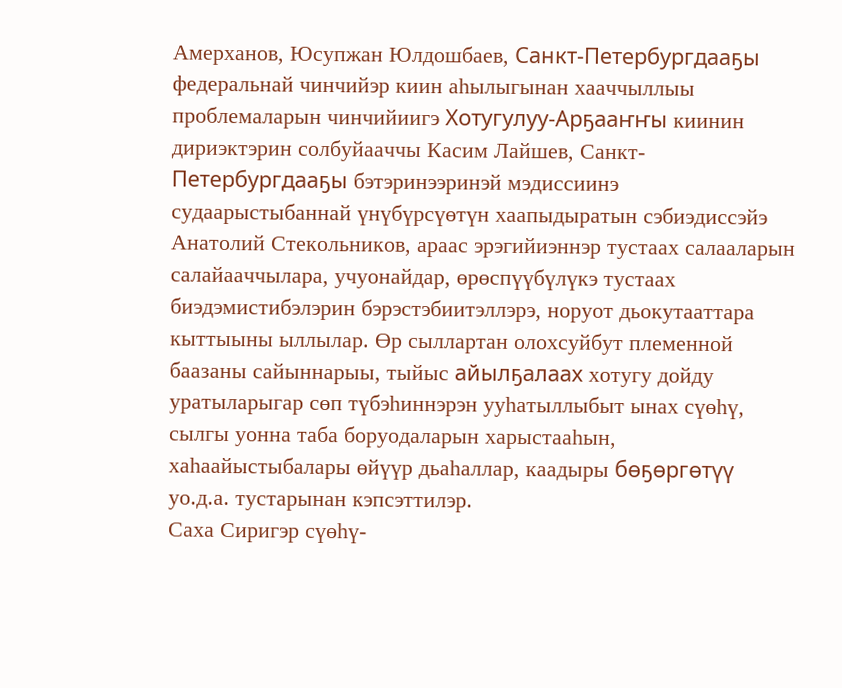Амерханов, Юсупжан Юлдошбаев, Санкт-Петербургдааҕы федеральнай чинчийэр киин аһылыгынан хааччыллыы проблемаларын чинчийиигэ Хотугулуу-Арҕааҥҥы киинин дириэктэрин солбуйааччы Касим Лайшев, Санкт-Петербургдааҕы бэтэринээринэй мэдиссиинэ судаарыстыбаннай үнүбүрсүөтүн хаапыдыратын сэбиэдиссэйэ Анатолий Стекольников, араас эрэгийиэннэр тустаах салааларын салайааччылара, учуонайдар, өрөспүүбүлүкэ тустаах биэдэмистибэлэрин бэрэстэбиитэллэрэ, норуот дьокутааттара кыттыыны ыллылар. Өр сыллартан олохсуйбут племенной баазаны сайыннарыы, тыйыс айылҕалаах хотугу дойду уратыларыгар сөп түбэһиннэрэн ууһатыллыбыт ынах сүөһү, сылгы уонна таба боруодаларын харыстааһын, хаһаайыстыбалары өйүүр дьаһаллар, каадыры бөҕөргөтүү уо.д.а. тустарынан кэпсэттилэр.
Саха Сиригэр сүөһү-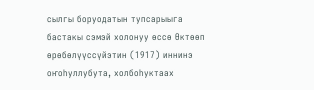сылгы боруодатын тупсарыыга бастакы сэмэй холонуу өссө Өктөөп өрөбөлүүссүйэтин (1917) иннинэ оҥоһуллубута, холбоһуктаах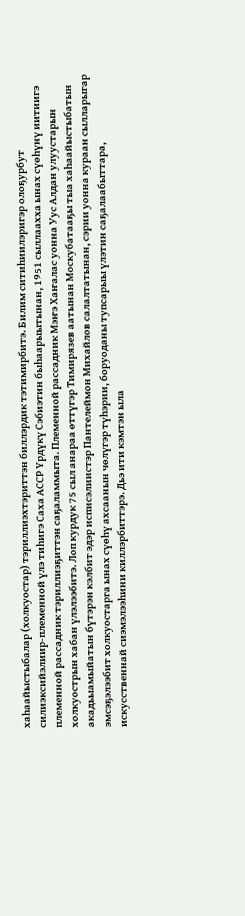хаһаайыстыбалар (холкуостар) тэриллиэхтэриттэн биллэрдик тэтимирбитэ. Билим ситиһиилэригэр олоҕурбут силиэксийэлиир-племенной үлэ тиһигэ Саха АССР Үрдүкү Сэбиэтин быһаарыытынан, 1951 сыллаахха ынах сүөһүнү иитиигэ племенной рассадник тэриллиэҕиттэн саҕаламмыта. Племенной рассадник Мэҥэ Хаҥалас уонна Уус Алдан улуустарын холкуострын хабан үлэлээбитэ. Лоп курдук 75 сыл анараа өттүгэр Тимирязев аатынан Москубатааҕы тыа хаһаайыстыбатын акадьыамыйатын бүтэрэн кэлбит эдэр исписэлиистэр Пантелеймон Михайлов салалтатынан, сэрии уонна кураан сылларыгар эмсэҕэлээбит холкуостарга ынах сүөһү ахсаанын чөлүгэр түһэрии, боруоданы тупсарыы үлэтин саҕалаабыттара, искусственнай сиэмэлээһини киллэрбиттэрэ. Дьэ ити кэмтэн ыла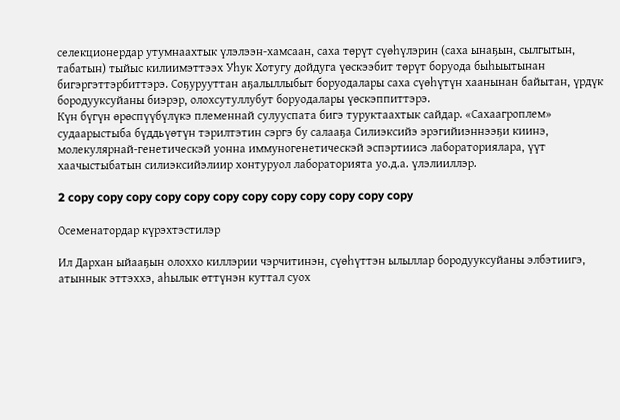селекционердар утумнаахтык үлэлээн-хамсаан, саха төрүт сүөһүлэрин (саха ынаҕын, сылгытын, табатын) тыйыс килиимэттээх Уһук Хотугу дойдуга үөскээбит төрүт боруода быһыытынан бигэргэттэрбиттэрэ. Соҕурууттан аҕалыллыбыт боруодалары саха сүөһүтүн хаанынан байытан, үрдүк бородууксуйаны биэрэр, олохсутуллубут боруодалары үөскэппиттэрэ.
Күн бүгүн өрөспүүбүлүкэ племеннай сулууспата бигэ туруктаахтык сайдар. «Сахаагроплем» судаарыстыба бүддьүөтүн тэрилтэтин сэргэ бу салааҕа Силиэксийэ эрэгийиэннээҕи киинэ, молекулярнай-генетическэй уонна иммуногенетическэй эспэртиисэ лабораториялара, үүт хаачыстыбатын силиэксийэлиир хонтуруол лабораторията уо.д.а. үлэлииллэр.

2 copy copy copy copy copy copy copy copy copy copy copy copy

Осеменатордар күрэхтэстилэр

Ил Дархан ыйааҕын олоххо киллэрии чэрчитинэн, сүөһүттэн ылыллар бородууксуйаны элбэтиигэ, атыннык эттэххэ, аһылык өттүнэн куттал суох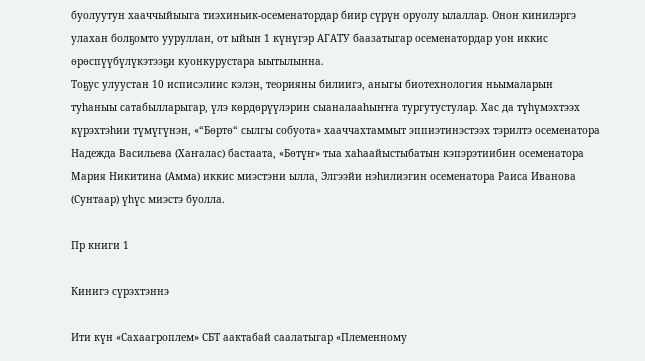буолуутун хааччыйыыга тиэхиньик-осеменатордар биир сүрүн оруолу ылаллар. Онон кинилэргэ улахан болҕомто ууруллан, от ыйын 1 күнүгэр АГАТУ баазатыгар осеменатордар уон иккис өрөспүүбүлүкэтээҕи куонкурустара ыытылынна.
Тоҕус улуустан 10 исписэлиис кэлэн, теорияны билиигэ, аныгы биотехнология ньымаларын туһаныы сатабылларыгар, үлэ көрдөрүүлэрин сыаналааһыҥҥа тургутустулар. Хас да түһүмэхтээх күрэхтэһии түмүгүнэн, «“Бөртө“ сылгы собуота» хааччахтаммыт эппиэтинэстээх тэрилтэ осеменатора Надежда Васильева (Хаҥалас) бастаата, «Бөтүҥ» тыа хаһаайыстыбатын кэпэрэтиибин осеменатора Мария Никитина (Амма) иккис миэстэни ылла, Элгээйи нэһилиэгин осеменатора Раиса Иванова (Сунтаар) үһүс миэстэ буолла.

Пр книги 1

Кинигэ сүрэхтэннэ

Ити күн «Сахаагроплем» СБТ аактабай саалатыгар «Племенному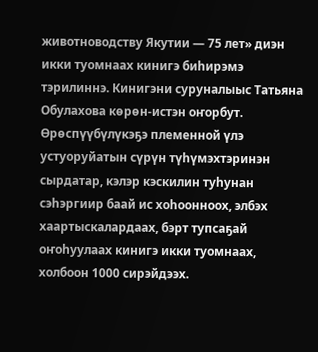животноводству Якутии — 75 лет» диэн икки туомнаах кинигэ биһирэмэ тэрилиннэ. Кинигэни суруналыыс Татьяна Обулахова көрөн-истэн оҥорбут. Өрөспүүбүлүкэҕэ племенной үлэ устуоруйатын сүрүн түһүмэхтэринэн сырдатар, кэлэр кэскилин туһунан сэһэргиир баай ис хоһоонноох, элбэх хаартыскалардаах, бэрт тупсаҕай оҥоһуулаах кинигэ икки туомнаах, холбоон 1000 сирэйдээх.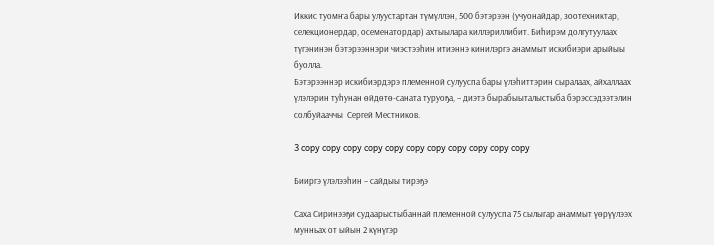Иккис туомҥа бары улуустартан түмүллэн, 500 бэтэрээн (учуонайдар, зоотехниктар, селекционердар, осеменатордар) ахтыылара киллэриллибит. Биһирэм долгутуулаах түгэнинэн бэтэрээннэри чиэстээһин итиэннэ кинилэргэ анаммыт искибиэри арыйыы буолла.
Бэтэрээннэр искибиэрдэрэ племенной сулууспа бары үлэһиттэрин сыралаах, айхаллаах үлэлэрин туһунан өйдөтө-саната туруоҕа, – диэтэ бырабыыталыстыба бэрэссэдээтэлин солбуйааччы  Сергей Местников.

3 copy copy copy copy copy copy copy copy copy copy copy

Бииргэ үлэлээһин – сайдыы тирэҕэ

Саха Сиринээҕи судаарыстыбаннай племенной сулууспа 75 сылыгар анаммыт үөрүүлээх мунньах от ыйын 2 күнүгэр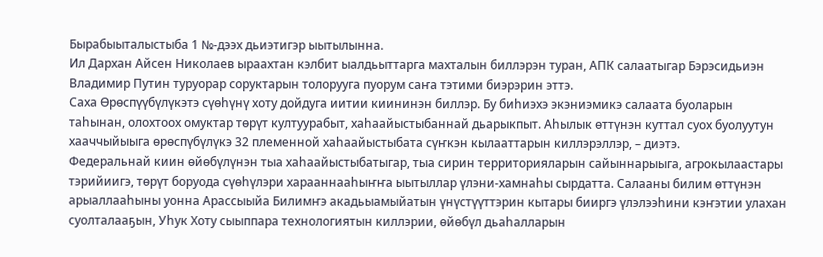Бырабыыталыстыба 1 №-дээх дьиэтигэр ыытылынна.
Ил Дархан Айсен Николаев ыраахтан кэлбит ыалдьыттарга махталын биллэрэн туран, АПК салаатыгар Бэрэсидьиэн Владимир Путин туруорар соруктарын толорууга пуорум саҥа тэтими биэрэрин эттэ.
Саха Өрөспүүбүлүкэтэ сүөһүнү хоту дойдуга иитии киининэн биллэр. Бу биһиэхэ экэниэмикэ салаата буоларын таһынан, олохтоох омуктар төрүт култуурабыт, хаһаайыстыбаннай дьарыкпыт. Аһылык өттүнэн куттал суох буолуутун хааччыйыыга өрөспүбүлүкэ 32 племенной хаһаайыстыбата сүҥкэн кылааттарын киллэрэллэр, – диэтэ.
Федеральнай киин өйөбүлүнэн тыа хаһаайыстыбатыгар, тыа сирин территорияларын сайыннарыыга, агрокылаастары тэрийиигэ, төрүт боруода сүөһүлэри харааннааһыҥҥа ыытыллар үлэни-хамнаһы сырдатта. Салааны билим өттүнэн арыаллааһыны уонна Арассыыйа Билимҥэ акадьыамыйатын үнүстүүттэрин кытары бииргэ үлэлээһини кэҥэтии улахан суолталааҕын, Уһук Хоту сыыппара технологиятын киллэрии, өйөбүл дьаһалларын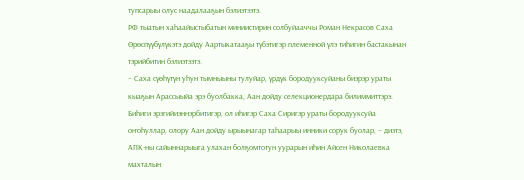тупсарыы олус наадалааҕын бэлиэтээтэ.
РФ тыатын хаһаайыстыбатын миниистирин солбуйааччы Роман Некрасов Саха Өрөспүүбүлүкэтэ дойду Аартыкатааҕы түбэтигэр племенной үлэ тиһигин бастакынан тэрийбитин бэлиэтээтэ.
– Саха сүөһүтүн уһун тымныыны тулуйар, үрдүк бородууксуйаны биэрэр ураты кыаҕын Арассыыйа эрэ буолбакка, Аан дойду селекционердара билиммиттэрэ. Биһиги эрэгийиэннэрбитигэр, ол иһигэр Саха Сиригэр ураты бородууксуйа оҥоһуллар, олору Аан дойду ырыынагар таһаарыы инники сорук буолар, – диэтэ, АПК-ны сайыннарыыга улахан болҕомтотун уурарын иһин Айсен Николаевка махталын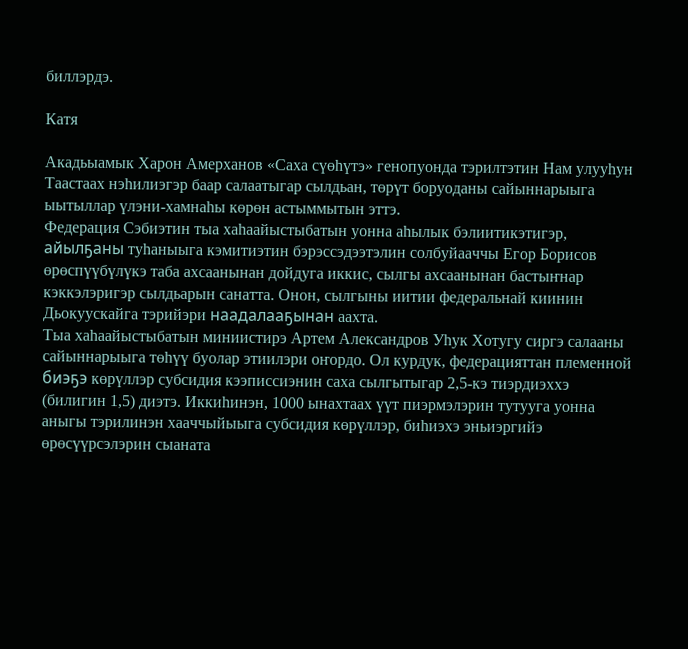биллэрдэ.

Катя

Акадьыамык Харон Амерханов «Саха сүөһүтэ» генопуонда тэрилтэтин Нам улууһун Таастаах нэһилиэгэр баар салаатыгар сылдьан, төрүт боруоданы сайыннарыыга ыытыллар үлэни-хамнаһы көрөн астыммытын эттэ.
Федерация Сэбиэтин тыа хаһаайыстыбатын уонна аһылык бэлиитикэтигэр, айылҕаны туһаныыга кэмитиэтин бэрэссэдээтэлин солбуйааччы Егор Борисов өрөспүүбүлүкэ таба ахсаанынан дойдуга иккис, сылгы ахсаанынан бастыҥнар кэккэлэригэр сылдьарын санатта. Онон, сылгыны иитии федеральнай киинин Дьокуускайга тэрийэри наадалааҕынан аахта.
Тыа хаһаайыстыбатын миниистирэ Артем Александров Уһук Хотугу сиргэ салааны сайыннарыыга төһүү буолар этиилэри оҥордо. Ол курдук, федерацияттан племенной биэҕэ көрүллэр субсидия кээписсиэнин саха сылгытыгар 2,5-кэ тиэрдиэххэ (билигин 1,5) диэтэ. Иккиһинэн, 1000 ынахтаах үүт пиэрмэлэрин тутууга уонна аныгы тэрилинэн хааччыйыыга субсидия көрүллэр, биһиэхэ эньиэргийэ өрөсүүрсэлэрин сыаната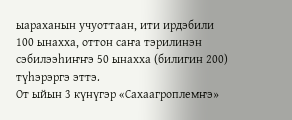ыараханын учуоттаан, ити ирдэбили 100 ынахха, оттон саҥа тэрилинэн сэбилээһиҥҥэ 50 ынахха (билигин 200) түһэрэргэ эттэ.
От ыйын 3 күнүгэр «Сахаагроплемҥэ»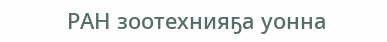РАН зоотехнияҕа уонна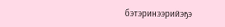бэтэринээрийэҕэ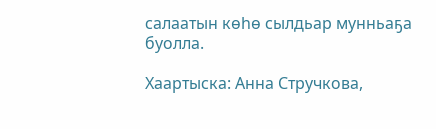салаатын көһө сылдьар мунньаҕа буолла.

Хаартыска: Анна Стручкова,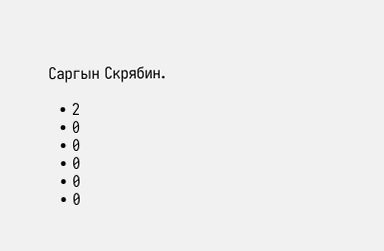Саргын Скрябин.

  • 2
  • 0
  • 0
  • 0
  • 0
  • 0